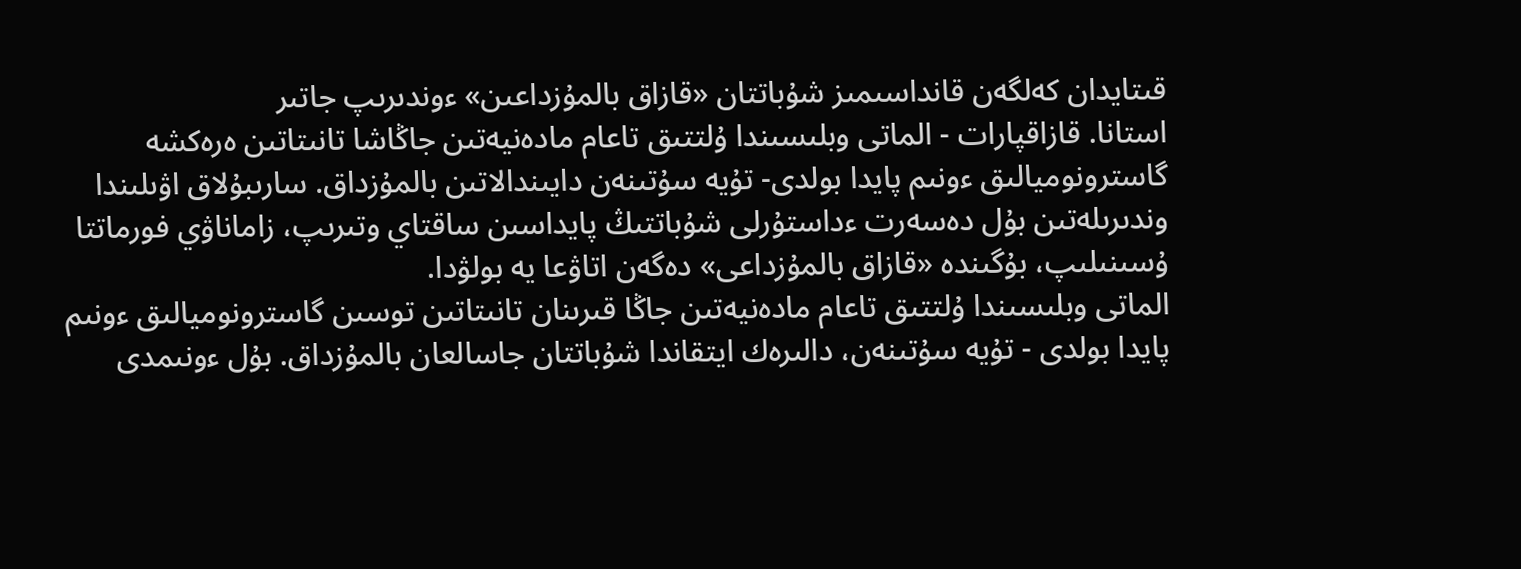قىتايدان كەلگەن قانداسىمىز شۇباتتان «قازاق بالمۇزداعىن» ءوندىرىپ جاتىر
استانا. قازاقپارات - الماتى وبلىسىندا ۇلتتىق تاعام مادەنيەتىن جاڭاشا تانىتاتىن ەرەكشە گاسترونوميالىق ءونىم پايدا بولدى- تۇيە سۇتىنەن دايىندالاتىن بالمۇزداق. سارىبۇلاق اۋىلىندا وندىرىلەتىن بۇل دەسەرت ءداستۇرلى شۇباتتىڭ پايداسىن ساقتاي وتىرىپ، زاماناۋي فورماتتا ۇسىنىلىپ، بۇگىندە «قازاق بالمۇزداعى» دەگەن اتاۋعا يە بولۋدا.
الماتى وبلىسىندا ۇلتتىق تاعام مادەنيەتىن جاڭا قىرىنان تانىتاتىن توسىن گاسترونوميالىق ءونىم پايدا بولدى - تۇيە سۇتىنەن، دالىرەك ايتقاندا شۇباتتان جاسالعان بالمۇزداق. بۇل ءونىمدى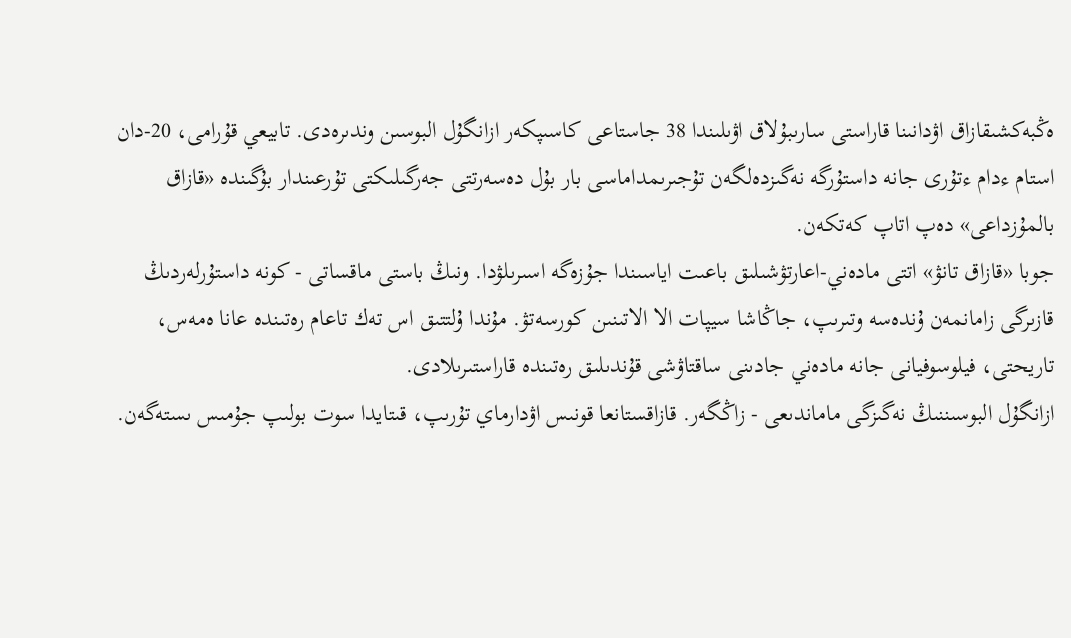ەڭبەكشىقازاق اۋدانىنا قاراستى سارىبۇلاق اۋىلىندا 38 جاستاعى كاسىپكەر ازانگۇل البوسىن وندىرەدى. تابيعي قۇرامى، 20-دان استام ءدام ءتۇرى جانە داستۇرگە نەگىزدەلگەن تۇجىرىمداماسى بار بۇل دەسەرتتى جەرگىلىكتى تۇرعىندار بۇگىندە «قازاق بالمۇزداعى» دەپ اتاپ كەتكەن.
جوبا «قازاق تانۋ» اتتى مادەني-اعارتۋشىلىق باعىت اياسىندا جۇزەگە اسىرىلۋدا. ونىڭ باستى ماقساتى - كونە داستۇرلەردىڭ قازىرگى زامانمەن ۇندەسە وتىرىپ، جاڭاشا سيپات الا الاتىنىن كورسەتۋ. مۇندا ۇلتتىق اس تەك تاعام رەتىندە عانا ەمەس، تاريحتى، فيلوسوفيانى جانە مادەني جادىنى ساقتاۋشى قۇندىلىق رەتىندە قاراستىرىلادى.
ازانگۇل البوسىننىڭ نەگىزگى ماماندىعى - زاڭگەر. قازاقستانعا قونىس اۋدارماي تۇرىپ، قىتايدا سوت بولىپ جۇمىس ىستەگەن.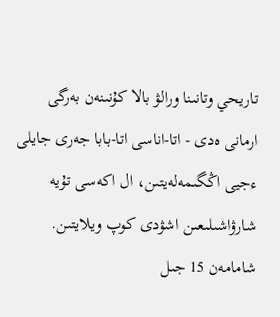تاريحي وتانىنا ورالۋ بالا كۇنىنەن بەرگى ارمانى ەدى - اتا-اناسى اتا-بابا جەرى جايلى ءجيى اڭگىمەلەيتىن، ال اكەسى تۇيە شارۋاشىلىعىن اشۋدى كوپ ويلايتىن.
شامامەن 15 جىل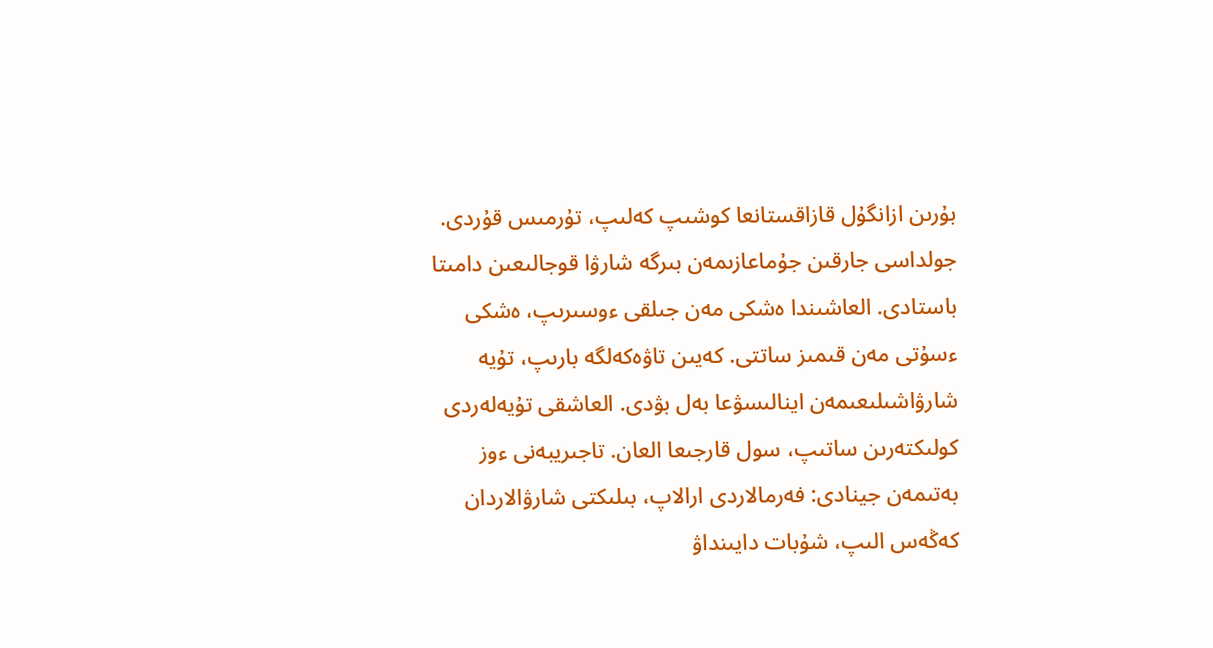بۇرىن ازانگۇل قازاقستانعا كوشىپ كەلىپ، تۇرمىس قۇردى. جولداسى جارقىن جۇماعازىمەن بىرگە شارۋا قوجالىعىن دامىتا باستادى. العاشىندا ەشكى مەن جىلقى ءوسىرىپ، ەشكى ءسۇتى مەن قىمىز ساتتى. كەيىن تاۋەكەلگە بارىپ، تۇيە شارۋاشىلىعىمەن اينالىسۋعا بەل بۋدى. العاشقى تۇيەلەردى كولىكتەرىن ساتىپ، سول قارجىعا العان. تاجىريبەنى ءوز بەتىمەن جينادى: فەرمالاردى ارالاپ، بىلىكتى شارۋالاردان كەڭەس الىپ، شۇبات دايىنداۋ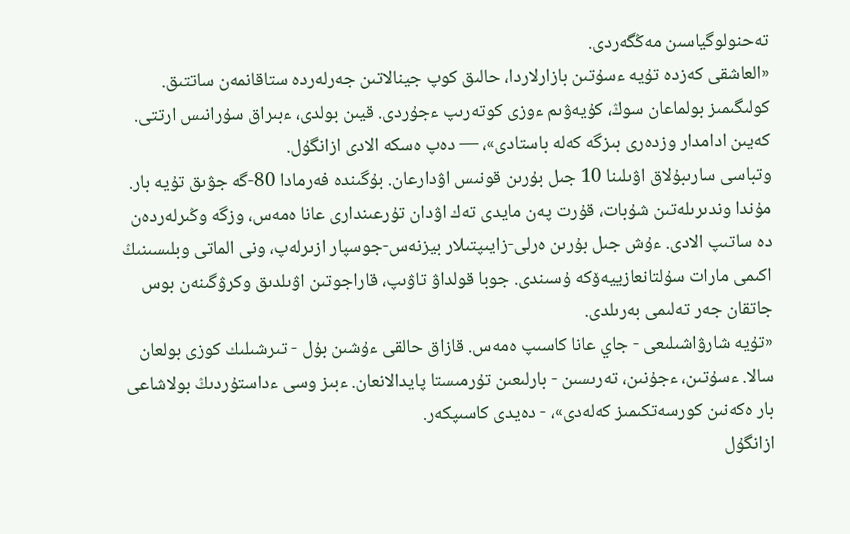تەحنولوگياسىن مەڭگەردى.
«العاشقى كەزدە تۇيە ءسۇتىن بازارلاردا، حالىق كوپ جينالاتىن جەرلەردە ستاقانمەن ساتتىق. كولىگىمىز بولماعان سوڭ، كۇيەۋىم ءوزى كوتەرىپ ءجۇردى. قيىن بولدى، ءبىراق سۇرانىس ارتتى. كەيىن ادامدار وزدەرى بىزگە كەلە باستادى»، — دەپ ەسكە الادى ازانگۇل.
وتباسى سارىبۇلاق اۋىلىنا 10 جىل بۇرىن قونىس اۋدارعان. بۇگىندە فەرمادا 80-گە جۋىق تۇيە بار. مۇندا وندىرىلەتىن شۇبات، قۇرت پەن مايدى تەك اۋدان تۇرعىندارى عانا ەمەس، وزگە وڭىرلەردەن دە ساتىپ الادى. ءۇش جىل بۇرىن ەرلى-زايىپتىلار بيزنەس-جوسپار ازىرلەپ، ونى الماتى وبلىسىنىڭ اكىمى مارات سۇلتانعازييەۆكە ۇسىندى. جوبا قولداۋ تاۋىپ، قاراجوتىن اۋىلدىق وكرۋگىنەن بوس جاتقان جەر تەلىمى بەرىلدى.
«تۇيە شارۋاشىلىعى - جاي عانا كاسىپ ەمەس. قازاق حالقى ءۇشىن بۇل - تىرشىلىك كوزى بولعان سالا. ءسۇتىن، ءجۇنىن، تەرىسىن - بارلىعىن تۇرمىستا پايدالانعان. ءبىز وسى ءداستۇردىڭ بولاشاعى بار ەكەنىن كورسەتكىمىز كەلەدى»، - دەيدى كاسىپكەر.
ازانگۇل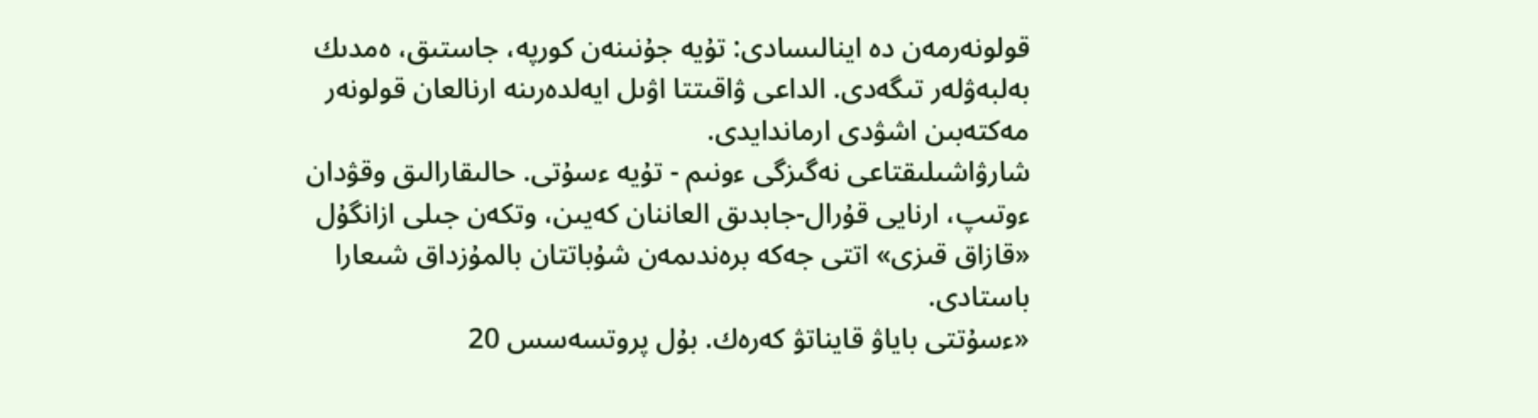قولونەرمەن دە اينالىسادى: تۇيە جۇنىنەن كورپە، جاستىق، ەمدىك بەلبەۋلەر تىگەدى. الداعى ۋاقىتتا اۋىل ايەلدەرىنە ارنالعان قولونەر مەكتەبىن اشۋدى ارماندايدى.
شارۋاشىلىقتاعى نەگىزگى ءونىم - تۇيە ءسۇتى. حالىقارالىق وقۋدان ءوتىپ، ارنايى قۇرال-جابدىق العاننان كەيىن، وتكەن جىلى ازانگۇل «قازاق قىزى» اتتى جەكە برەندىمەن شۇباتتان بالمۇزداق شىعارا باستادى.
«ءسۇتتى باياۋ قايناتۋ كەرەك. بۇل پروتسەسس 20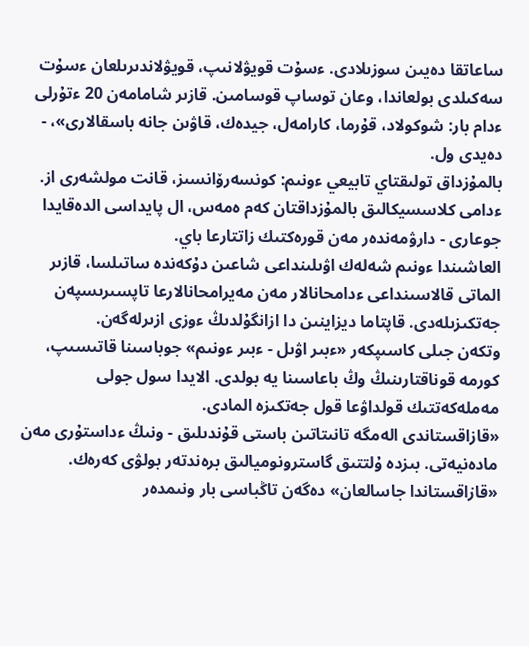ساعاتقا دەيىن سوزىلادى. ءسۇت قويۋلانىپ، قويۋلاندىرىلعان ءسۇت سەكىلدى بولعاندا، وعان توساپ قوسامىن. قازىر شامامەن 20 ءتۇرلى ءدام بار: شوكولاد، قۇرما، كارامەل، جيدەك، قاۋىن جانە باسقالارى»، - دەيدى ول.
بالمۇزداق تولىقتاي تابيعي ءونىم: كونسەرۆانسىز، قانت مولشەرى از. ءدامى كلاسسيكالىق بالمۇزداقتان كەم ەمەس، ال پايداسى الدەقايدا جوعارى - دارۋمەندەر مەن قورەكتىك زاتتارعا باي.
العاشىندا ءونىم شەلەك اۋىلىنداعى شاعىن دۇكەندە ساتىلسا، قازىر الماتى قالاسىنداعى ءدامحانالار مەن مەيرامحانالارعا تاپسىرىسپەن جەتكىزىلەدى. قاپتاما ديزاينىن دا ازانگۇلدىڭ ءوزى ازىرلەگەن.
وتكەن جىلى كاسىپكەر «ءبىر اۋىل - ءبىر ءونىم» جوباسىنا قاتىسىپ، كورمە قوناقتارىنىڭ وڭ باعاسىنا يە بولدى. الايدا سول جولى مەملەكەتتىك قولداۋعا قول جەتكىزە المادى.
«قازاقستاندى الەمگە تانىتاتىن باستى قۇندىلىق - ونىڭ ءداستۇرى مەن مادەنيەتى. بىزدە ۇلتتىق گاسترونوميالىق برەندتەر بولۋى كەرەك. «قازاقستاندا جاسالعان» دەگەن تاڭباسى بار ونىمدەر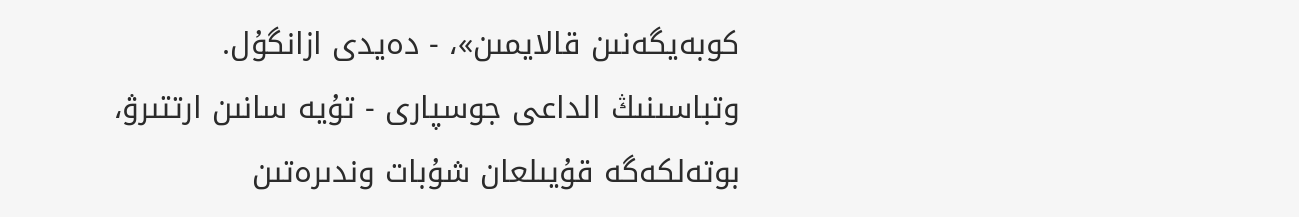كوبەيگەنىن قالايمىن»، - دەيدى ازانگۇل.
وتباسىنىڭ الداعى جوسپارى - تۇيە سانىن ارتتىرۋ، بوتەلكەگە قۇيىلعان شۇبات وندىرەتىن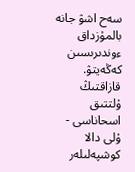سەح اشۋ جانە بالمۇزداق ءوندىرىسىن كەڭەيتۋ.
قازاقتىڭ ۇلتتىق اسحاناسى - ۇلى دالا كوشپەلىلەر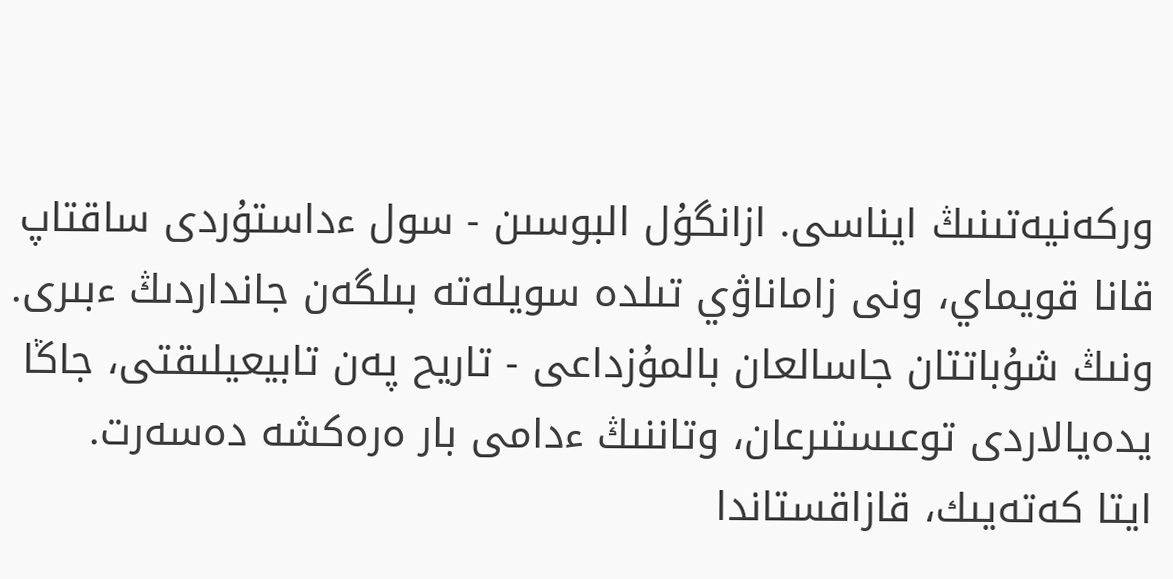وركەنيەتىنىڭ ايناسى. ازانگۇل البوسىن - سول ءداستۇردى ساقتاپ قانا قويماي، ونى زاماناۋي تىلدە سويلەتە بىلگەن جانداردىڭ ءبىرى. ونىڭ شۇباتتان جاسالعان بالمۇزداعى - تاريح پەن تابيعيلىقتى، جاڭا يدەيالاردى توعىستىرعان، وتاننىڭ ءدامى بار ەرەكشە دەسەرت.
ايتا كەتەيىك، قازاقستاندا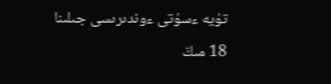تۇيە ءسۇتى ءوندىرىسى جىلىنا 18 مىڭ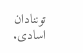توننادان اسادى.